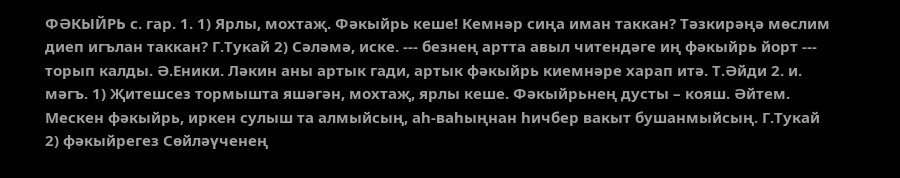ФӘКЫЙРЬ с. гар. 1. 1) Ярлы, мохтаҗ. Фәкыйрь кеше! Кемнәр сиңа иман таккан? Тәзкирәңә мөслим диеп игълан таккан? Г.Тукай 2) Сәләмә, иске. --- безнең артта авыл читендәге иң фәкыйрь йорт --- торып калды. Ә.Еники. Ләкин аны артык гади, артык фәкыйрь киемнәре харап итә. Т.Әйди 2. и. мәгъ. 1) Җитешсез тормышта яшәгән, мохтаҗ, ярлы кеше. Фәкыйрьнең дусты – кояш. Әйтем. Мескен фәкыйрь, иркен сулыш та алмыйсың, аһ-ваһыңнан һичбер вакыт бушанмыйсың. Г.Тукай 2) фәкыйрегез Сөйләүченең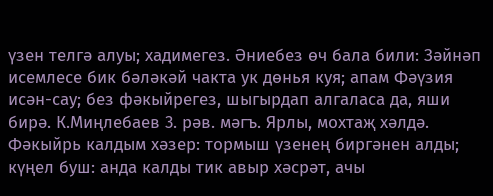үзен телгә алуы; хадимегез. Әниебез өч бала били: Зәйнәп исемлесе бик бәләкәй чакта ук дөнья куя; апам Фәүзия исән-сау; без фәкыйрегез, шыгырдап алгаласа да, яши бирә. К.Миңлебаев 3. рәв. мәгъ. Ярлы, мохтаҗ хәлдә. Фәкыйрь калдым хәзер: тормыш үзенең биргәнен алды; күңел буш: анда калды тик авыр хәсрәт, ачы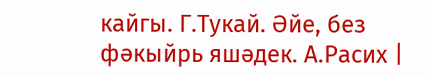кайгы. Г.Тукай. Әйе, без фәкыйрь яшәдек. А.Расих |